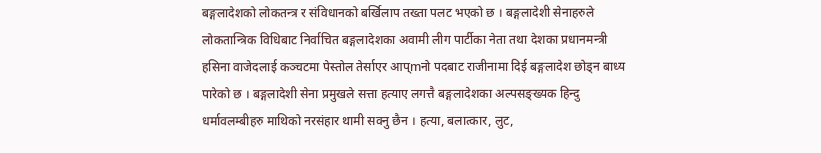बङ्गलादेशको लोकतन्त्र र संविधानको बर्खिलाप तख्ता पलट भएको छ । बङ्गलादेशी सेनाहरुले लोकतान्त्रिक विधिबाट निर्वाचित बङ्गलादेशका अवामी लीग पार्टीका नेता तथा देशका प्रधानमन्त्री हसिना वाजेदलाई कञ्चटमा पेस्तोल तेर्साएर आप्mनो पदबाट राजीनामा दिई बङ्गलादेश छोड्न बाध्य पारेको छ । बङ्गलादेशी सेना प्रमुखले सत्ता हत्याए लगत्तै बङ्गलादेशका अल्पसङ्ख्यक हिन्दु धर्मावलम्बीहरु माथिको नरसंहार थामी सक्नु छैन । हत्या, बलात्कार, लुट,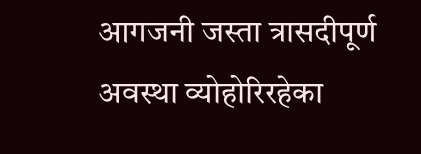आगजनी जस्ता त्रासदीपूर्ण अवस्था व्योहोरिरहेका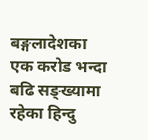बङ्गलादेशका एक करोड भन्दा बढि सङ्ख्यामा रहेका हिन्दु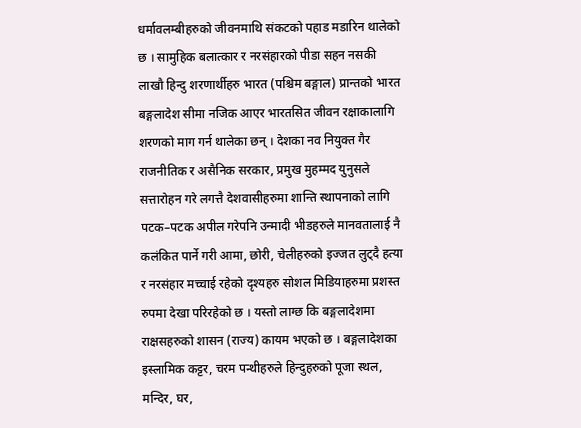धर्मावलम्बीहरुको जीवनमाथि संकटको पहाड मडारिन थालेको छ । सामुहिक बलात्कार र नरसंहारको पीडा सहन नसकी लाखौ हिन्दु शरणार्थीहरु भारत (पश्चिम बङ्गाल) प्रान्तको भारत बङ्गलादेश सीमा नजिक आएर भारतसित जीवन रक्षाकालागि शरणको माग गर्न थालेका छन् । देशका नव नियुक्त गैर राजनीतिक र असैनिक सरकार, प्रमुख मुहम्मद युनुसले सत्तारोहन गरे लगत्तै देशवासीहरुमा शान्ति स्थापनाको लागि पटक–पटक अपील गरेपनि उन्मादी भीडहरुले मानवतालाई नै कलंकित पार्ने गरी आमा, छोरी, चेलीहरुको इज्जत लुट्दै हत्या र नरसंहार मच्चाई रहेको दृश्यहरु सोशल मिडियाहरुमा प्रशस्त रुपमा देखा परिरहेको छ । यस्तो लाग्छ कि बङ्गलादेशमा राक्षसहरुको शासन (राज्य) कायम भएको छ । बङ्गलादेशका इस्लामिक कट्टर, चरम पन्थीहरुले हिन्दुहरुको पूजा स्थल, मन्दिर, घर,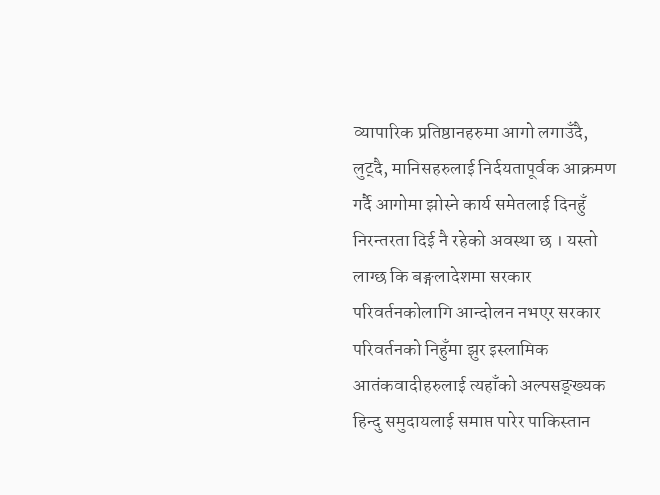व्यापारिक प्रतिष्ठानहरुमा आगो लगाउँदै, लुट्दै, मानिसहरुलाई निर्दयतापूर्वक आक्रमण गर्दै आगोमा झोस्ने कार्य समेतलाई दिनहुँ निरन्तरता दिई नै रहेको अवस्था छ । यस्तो लाग्छ कि बङ्गलादेशमा सरकार परिवर्तनकोलागि आन्दोलन नभएर सरकार परिवर्तनको निहुँमा झुर इस्लामिक आतंकवादीहरुलाई त्यहाँको अल्पसङ्ख्यक हिन्दु समुदायलाई समाप्त पारेर पाकिस्तान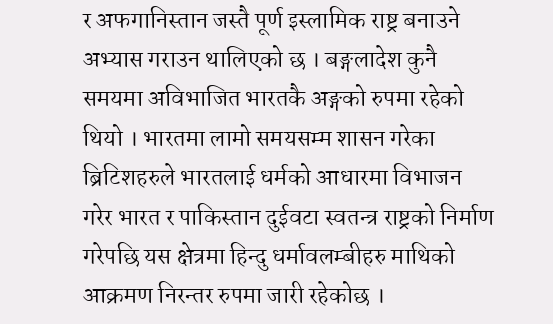र अफगानिस्तान जस्तै पूर्ण इस्लामिक राष्ट्र बनाउने अभ्यास गराउन थालिएको छ । बङ्गलादेश कुनै समयमा अविभाजित भारतकै अङ्गको रुपमा रहेको थियो । भारतमा लामो समयसम्म शासन गरेका ब्रिटिशहरुले भारतलाई धर्मको आधारमा विभाजन गरेर भारत र पाकिस्तान दुईवटा स्वतन्त्र राष्ट्रको निर्माण गरेपछि यस क्षेत्रमा हिन्दु धर्मावलम्बीहरु माथिको आक्रमण निरन्तर रुपमा जारी रहेकोछ ।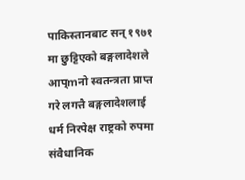पाकिस्तानबाट सन् १९७१ मा छुट्टिएको बङ्गलादेशले आप्mनो स्वतन्त्रता प्राप्त गरे लगत्तै बङ्गलादेशलाई धर्म निरपेक्ष राष्ट्रको रुपमा संवैधानिक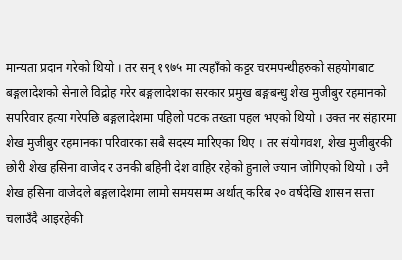मान्यता प्रदान गरेको थियो । तर सन् १९७५ मा त्यहाँको कट्टर चरमपन्थीहरुको सहयोगबाट बङ्गलादेशको सेनाले विद्रोह गरेर बङ्गलादेशका सरकार प्रमुख बङ्गबन्धु शेख मुजीबुर रहमानको सपरिवार हत्या गरेपछि बङ्गलादेशमा पहिलो पटक तख्ता पहल भएको थियो । उक्त नर संहारमा शेख मुजीबुर रहमानका परिवारका सबै सदस्य मारिएका थिए । तर संयोगवश, शेख मुजीबुरकी छोरी शेख हसिना वाजेद र उनकी बहिनी देश वाहिर रहेको हुनाले ज्यान जोगिएको थियो । उनै शेख हसिना वाजेदले बङ्गलादेशमा लामो समयसम्म अर्थात् करिब २० वर्षदेखि शासन सत्ता चलाउँदै आइरहेकी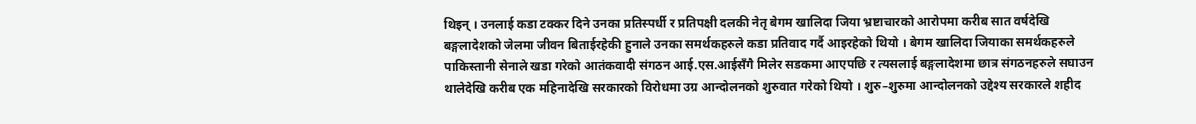थिइन् । उनलाई कडा टक्कर दिने उनका प्रतिस्पर्धी र प्रतिपक्षी दलकी नेतृ बेगम खालिदा जिया भ्रष्टाचारको आरोपमा करीब सात वर्षदेखि बङ्गलादेशको जेलमा जीवन बिताईरहेकी हुनाले उनका समर्थकहरुले कडा प्रतिवाद गर्दै आइरहेको थियो । बेगम खालिदा जियाका समर्थकहरुले पाकिस्तानी सेनाले खडा गरेको आतंकवादी संगठन आई.एस.आईसँगै मिलेर सडकमा आएपछि र त्यसलाई बङ्गलादेशमा छात्र संगठनहरुले सघाउन थालेदेखि करीब एक महिनादेखि सरकारको विरोधमा उग्र आन्दोलनको शुरुवात गरेको थियो । शुरु–शुरुमा आन्दोलनको उद्देश्य सरकारले शहीद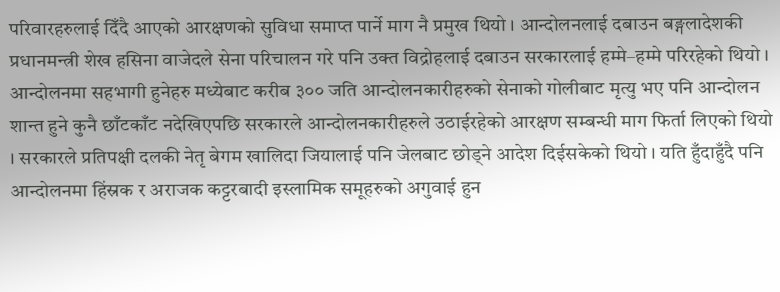परिवारहरुलाई दिँदै आएको आरक्षणको सुविधा समाप्त पार्ने माग नै प्रमुख थियो । आन्दोलनलाई दबाउन बङ्गलादेशकी प्रधानमन्त्री शेख हसिना वाजेदले सेना परिचालन गरे पनि उक्त विद्रोहलाई दबाउन सरकारलाई हम्मे–हम्मे परिरहेको थियो । आन्दोलनमा सहभागी हुनेहरु मध्येबाट करीब ३०० जति आन्दोलनकारीहरुको सेनाको गोलीबाट मृत्यु भए पनि आन्दोलन शान्त हुने कुनै छाँटकाँट नदेखिएपछि सरकारले आन्दोलनकारीहरुले उठाईरहेको आरक्षण सम्बन्धी माग फिर्ता लिएको थियो । सरकारले प्रतिपक्षी दलकी नेतृ बेगम खालिदा जियालाई पनि जेलबाट छोड्ने आदेश दिईसकेको थियो । यति हुँदाहुँदै पनि आन्दोलनमा हिंस्रक र अराजक कट्टरबादी इस्लामिक समूहरुको अगुवाई हुन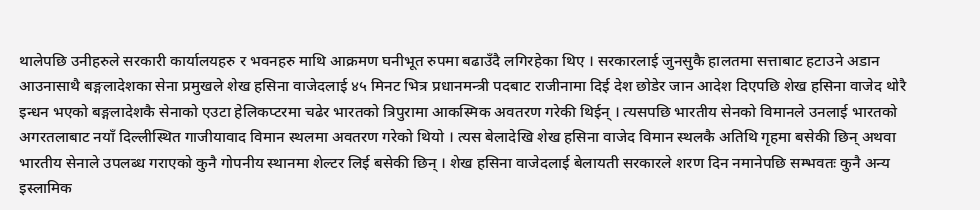थालेपछि उनीहरुले सरकारी कार्यालयहरु र भवनहरु माथि आक्रमण घनीभूत रुपमा बढाउँदै लगिरहेका थिए । सरकारलाई जुनसुकै हालतमा सत्ताबाट हटाउने अडान आउनासाथै बङ्गलादेशका सेना प्रमुखले शेख हसिना वाजेदलाई ४५ मिनट भित्र प्रधानमन्त्री पदबाट राजीनामा दिई देश छोडेर जान आदेश दिएपछि शेख हसिना वाजेद थोरै इन्धन भएको बङ्गलादेशकै सेनाको एउटा हेलिकप्टरमा चढेर भारतको त्रिपुरामा आकस्मिक अवतरण गरेकी थिईन् । त्यसपछि भारतीय सेनको विमानले उनलाई भारतको अगरतलाबाट नयाँ दिल्लीस्थित गाजीयावाद विमान स्थलमा अवतरण गरेको थियो । त्यस बेलादेखि शेख हसिना वाजेद विमान स्थलकै अतिथि गृहमा बसेकी छिन् अथवा भारतीय सेनाले उपलब्ध गराएको कुनै गोपनीय स्थानमा शेल्टर लिई बसेकी छिन् । शेख हसिना वाजेदलाई बेलायती सरकारले शरण दिन नमानेपछि सम्भवतः कुनै अन्य इस्लामिक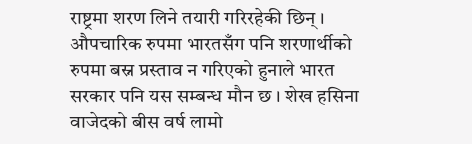राष्ट्रमा शरण लिने तयारी गरिरहेकी छिन् । औपचारिक रुपमा भारतसँग पनि शरणार्थीको रुपमा बस्न प्रस्ताव न गरिएको हुनाले भारत सरकार पनि यस सम्बन्ध मौन छ । शेख हसिना वाजेदको बीस वर्ष लामो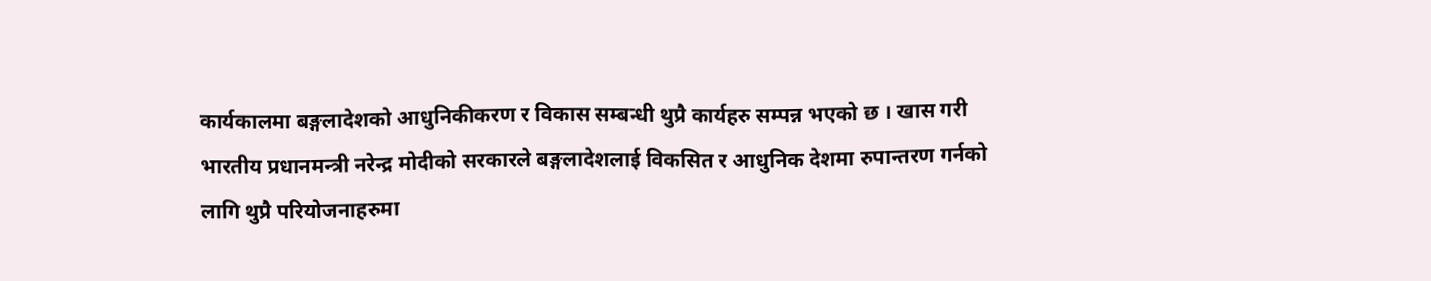कार्यकालमा बङ्गलादेशको आधुनिकीकरण र विकास सम्बन्धी थुप्रै कार्यहरु सम्पन्न भएको छ । खास गरी भारतीय प्रधानमन्त्री नरेन्द्र मोदीको सरकारले बङ्गलादेशलाई विकसित र आधुनिक देशमा रुपान्तरण गर्नको लागि थुप्रै परियोजनाहरुमा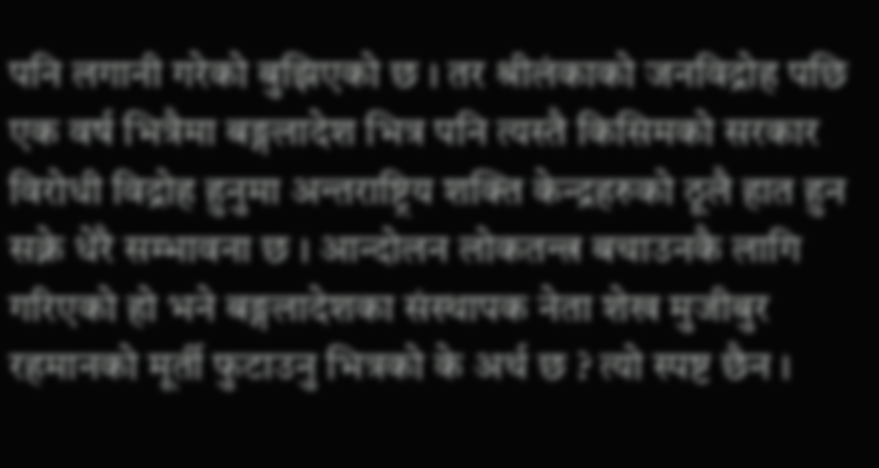पनि लगानी गरेको बुझिएको छ । तर श्रीलंकाको जनविद्रोह पछि एक वर्ष भित्रैमा बङ्गलादेश भित्र पनि त्यस्तै किसिमको सरकार विरोधी विद्रोह हुनुमा अन्तराष्ट्रिय शक्ति केन्द्रहरुको ठूलै हात हुन सक्ने धेरै सम्भावना छ । आन्दोलन लोकतन्त्र बचाउनकै लागि गरिएको हो भने बङ्गलादेशका संस्थापक नेता शेख मुजीबुर रहमानको मूर्ती फुटाउनु भित्रको के अर्थ छ ? त्यो स्पष्ट छैन ।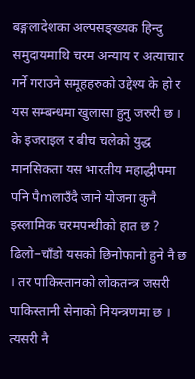बङ्गलादेशका अल्पसङ्ख्यक हिन्दु समुदायमाथि चरम अन्याय र अत्याचार गर्ने गराउने समूहहरुको उद्देश्य के हो र यस सम्बन्धमा खुलासा हुनु जरुरी छ । के इजराइल र बीच चलेको युद्ध मानसिकता यस भारतीय महाद्धीपमा पनि पैmलाउँदै जाने योजना कुनै इस्लामिक चरमपन्थीको हात छ ? ढिलो–चाँडो यसको छिनोफानो हुने नै छ । तर पाकिस्तानको लोकतन्त्र जसरी पाकिस्तानी सेनाको नियन्त्रणमा छ । त्यसरी नै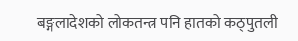बङ्गलादेशको लोकतन्त्र पनि हातको कठ्पुतली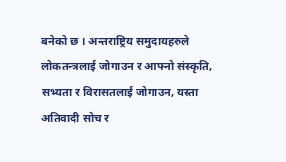बनेको छ । अन्तराष्ट्रिय समुदायहरुले लोकतन्त्रलाई जोगाउन र आफ्नो संस्कृति, सभ्यता र विरासतलाई जोगाउन, यस्ता अतिवादी सोच र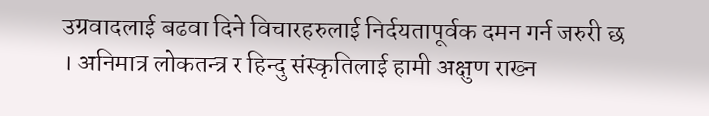उग्रवादलाई बढवा दिने विचारहरुलाई निर्दयतापूर्वक दमन गर्न जरुरी छ । अनिमात्र लोकतन्त्र र हिन्दु संस्कृतिलाई हामी अक्षुण राख्न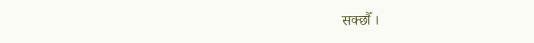सक्छौँ ।